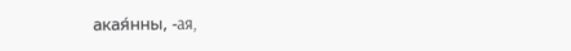акая́нны, ‑ая,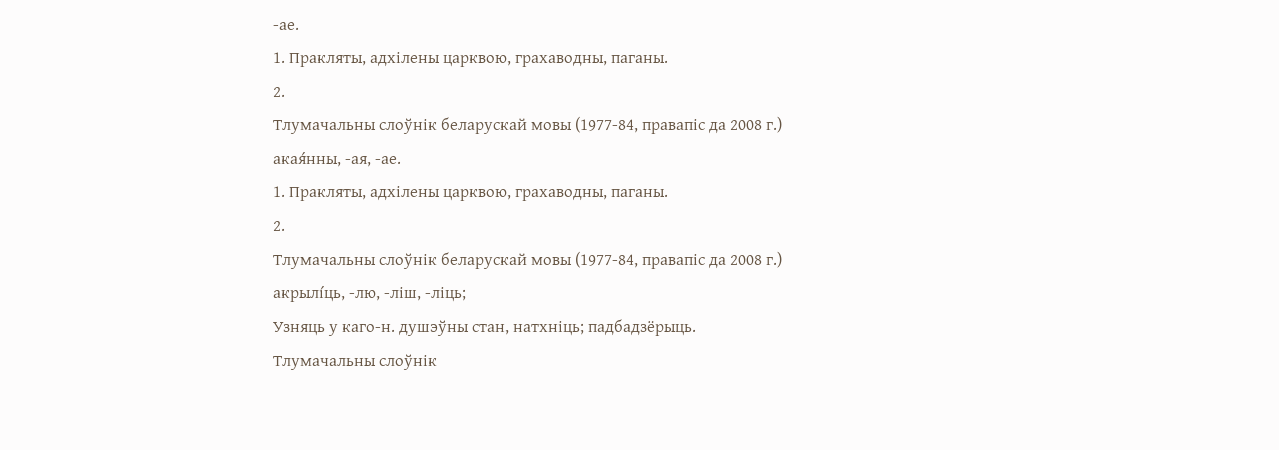‑ае.
1. Пракляты, адхілены царквою, грахаводны, паганы.
2.
Тлумачальны слоўнік беларускай мовы (1977-84, правапіс да 2008 г.)
акая́нны, ‑ая, ‑ае.
1. Пракляты, адхілены царквою, грахаводны, паганы.
2.
Тлумачальны слоўнік беларускай мовы (1977-84, правапіс да 2008 г.)
акрылі́ць, ‑лю, ‑ліш, ‑ліць;
Узняць у каго‑н. душэўны стан, натхніць; падбадзёрыць.
Тлумачальны слоўнік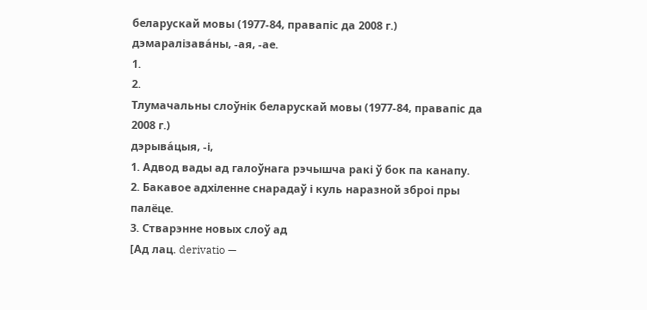беларускай мовы (1977-84, правапіс да 2008 г.)
дэмаралізава́ны, ‑ая, ‑ае.
1.
2.
Тлумачальны слоўнік беларускай мовы (1977-84, правапіс да 2008 г.)
дэрыва́цыя, ‑і,
1. Адвод вады ад галоўнага рэчышча ракі ў бок па канапу.
2. Бакавое адхіленне снарадаў і куль наразной зброі пры палёце.
3. Стварэнне новых слоў ад
[Ад лац. derivatio —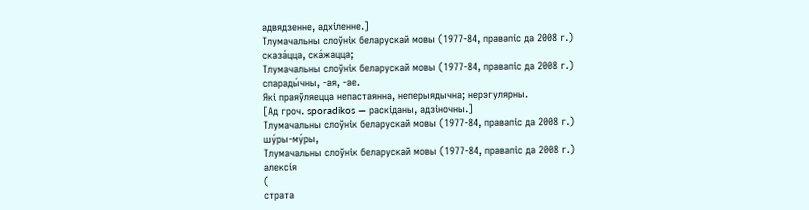адвядзенне, адхіленне.]
Тлумачальны слоўнік беларускай мовы (1977-84, правапіс да 2008 г.)
сказа́цца, ска́жацца;
Тлумачальны слоўнік беларускай мовы (1977-84, правапіс да 2008 г.)
спарады́чны, ‑ая, ‑ае.
Які праяўляецца непастаянна, неперыядычна; нерэгулярны.
[Ад гроч. sporadikos — раскіданы, адзіночны.]
Тлумачальны слоўнік беларускай мовы (1977-84, правапіс да 2008 г.)
шу́ры-му́ры,
Тлумачальны слоўнік беларускай мовы (1977-84, правапіс да 2008 г.)
алексі́я
(
страта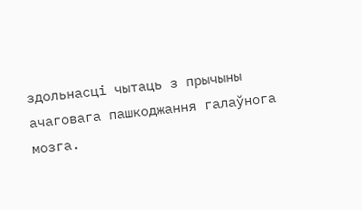здольнасці чытаць з прычыны ачаговага пашкоджання галаўнога мозга.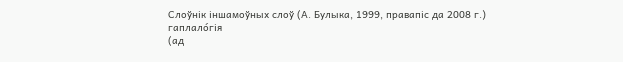Слоўнік іншамоўных слоў (А. Булыка, 1999, правапіс да 2008 г.)
гаплало́гія
(ад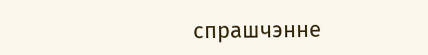спрашчэнне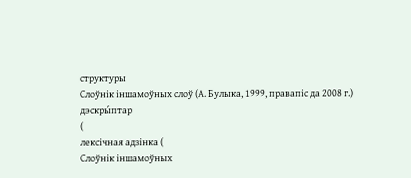структуры
Слоўнік іншамоўных слоў (А. Булыка, 1999, правапіс да 2008 г.)
дэскры́птар
(
лексічная адзінка (
Слоўнік іншамоўных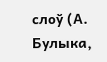слоў (А. Булыка,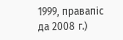1999, правапіс да 2008 г.)